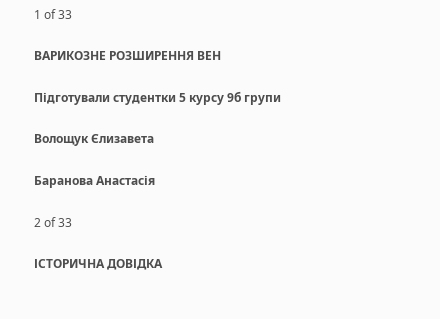1 of 33

ВАРИКОЗНЕ РОЗШИРЕННЯ ВЕН

Підготували студентки 5 курсу 9б групи

Волощук Єлизавета

Баранова Анастасія

2 of 33

ІСТОРИЧНА ДОВІДКА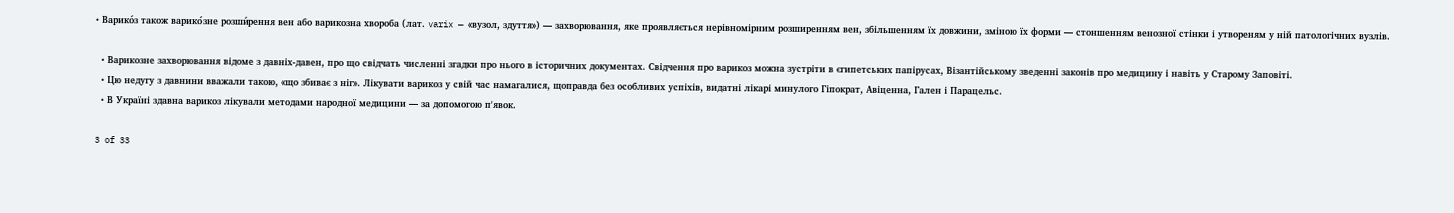• Варико́з також варико́зне розши́рення вен або варикозна хвороба (лат. varix — «вузол, здуття») — захворювання, яке проявляється нерівномірним розширенням вен, збільшенням їх довжини, зміною їх форми — стоншенням венозної стінки і утвореням у ній патологічних вузлів.

  • Варикозне захворювання відоме з давніх-давен, про що свідчать численні згадки про нього в історичних документах. Свідчення про варикоз можна зустріти в єгипетських папірусах, Візантійському зведенні законів про медицину і навіть у Старому Заповіті.
  • Цю недугу з давнини вважали такою, «що збиває з ніг». Лікувати варикоз у свій час намагалися, щоправда без особливих успіхів, видатні лікарі минулого Гіпократ, Авіценна, Гален і Парацельс.
  • В Україні здавна варикоз лікували методами народної медицини — за допомогою п'явок.

3 of 33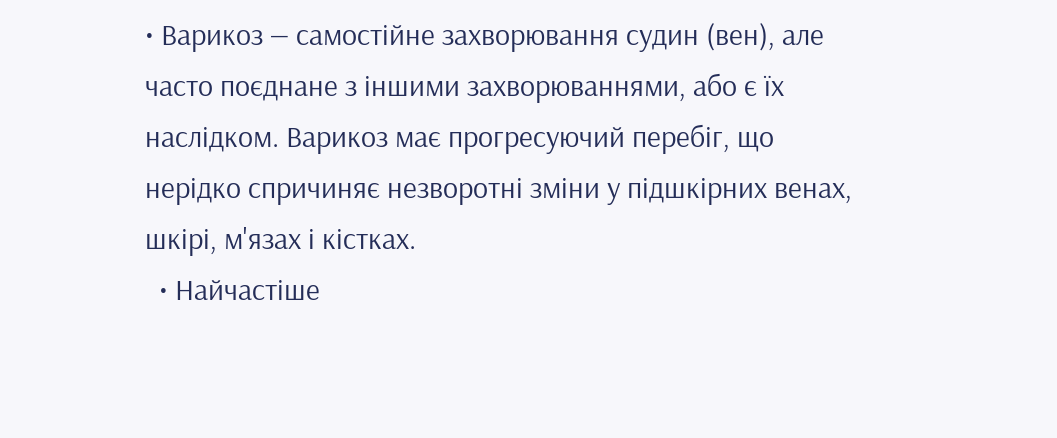• Варикоз — самостійне захворювання судин (вен), але часто поєднане з іншими захворюваннями, або є їх наслідком. Варикоз має прогресуючий перебіг, що нерідко спричиняє незворотні зміни у підшкірних венах, шкірі, м'язах і кістках.
  • Найчастіше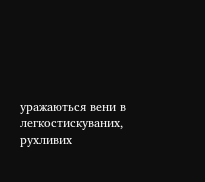уражаються вени в легкостискуваних, рухливих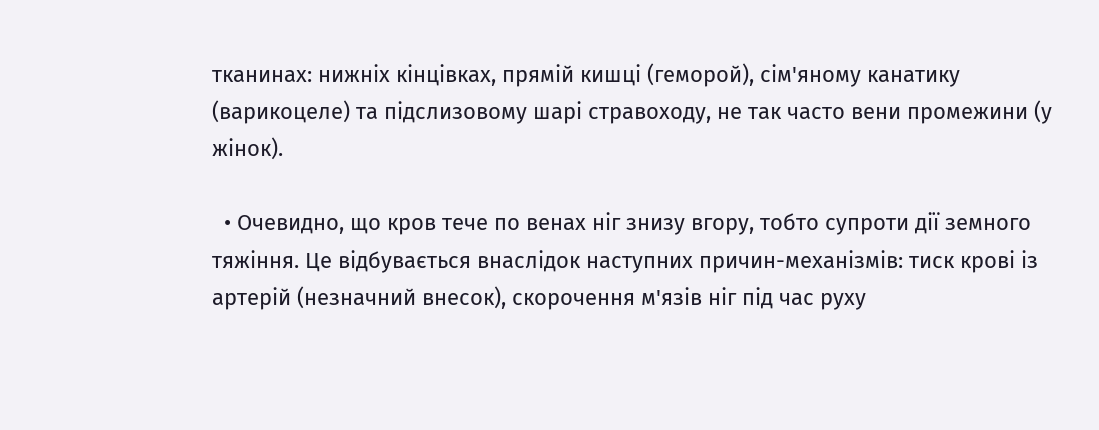тканинах: нижніх кінцівках, прямій кишці (геморой), сім'яному канатику (варикоцеле) та підслизовому шарі стравоходу, не так часто вени промежини (у жінок).

  • Очевидно, що кров тече по венах ніг знизу вгору, тобто супроти дії земного тяжіння. Це відбувається внаслідок наступних причин-механізмів: тиск крові із артерій (незначний внесок), скорочення м'язів ніг під час руху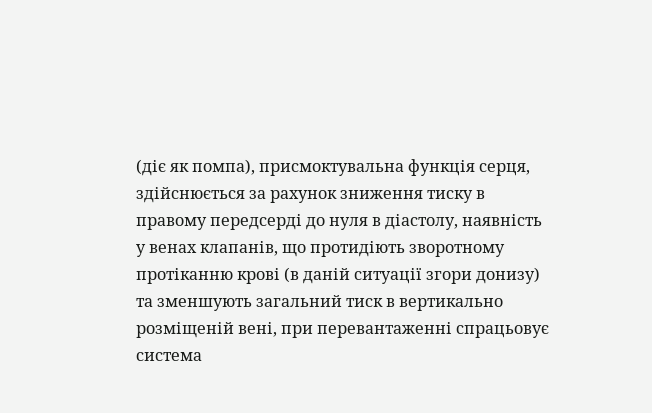(діє як помпа), присмоктувальна функція серця, здійснюється за рахунок зниження тиску в правому передсерді до нуля в діастолу, наявність у венах клапанів, що протидіють зворотному протіканню крові (в даній ситуації згори донизу) та зменшують загальний тиск в вертикально розміщеній вені, при перевантаженні спрацьовує система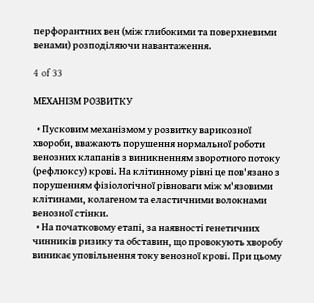перфорантних вен (між глибокими та поверхневими венами) розподіляючи навантаження.

4 of 33

МЕХАНІЗМ РОЗВИТКУ

  • Пусковим механізмом у розвитку варикозної хвороби, вважають порушення нормальної роботи венозних клапанів з виникненням зворотного потоку (рефлюксу) крові. На клітинному рівні це пов'язано з порушенням фізіологічної рівноваги між м'язовими клітинами, колагеном та еластичними волокнами венозної стінки.
  • На початковому етапі, за наявності генетичних чинників ризику та обставин, що провокують хворобу виникає уповільнення току венозної крові. При цьому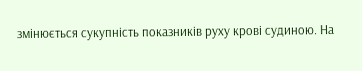змінюється сукупність показників руху крові судиною. На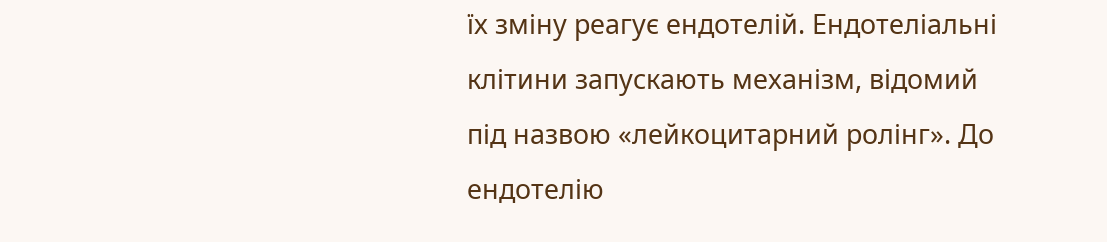їх зміну реагує ендотелій. Ендотеліальні клітини запускають механізм, відомий під назвою «лейкоцитарний ролінг». До ендотелію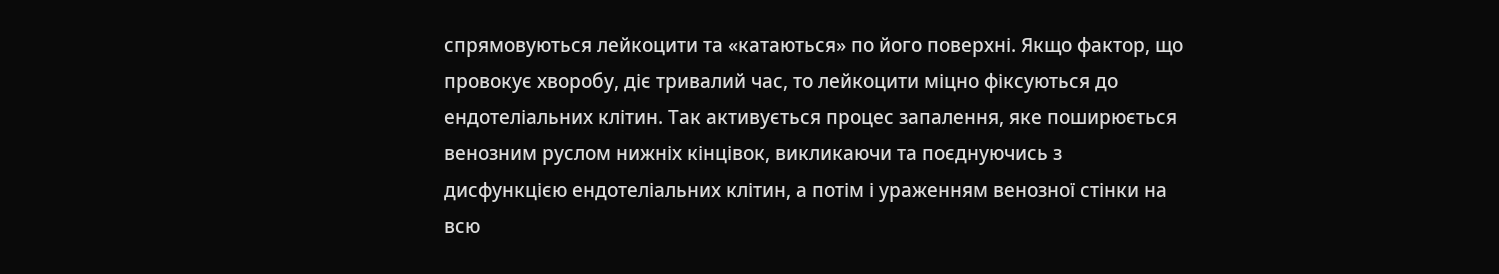спрямовуються лейкоцити та «катаються» по його поверхні. Якщо фактор, що провокує хворобу, діє тривалий час, то лейкоцити міцно фіксуються до ендотеліальних клітин. Так активується процес запалення, яке поширюється венозним руслом нижніх кінцівок, викликаючи та поєднуючись з дисфункцією ендотеліальних клітин, а потім і ураженням венозної стінки на всю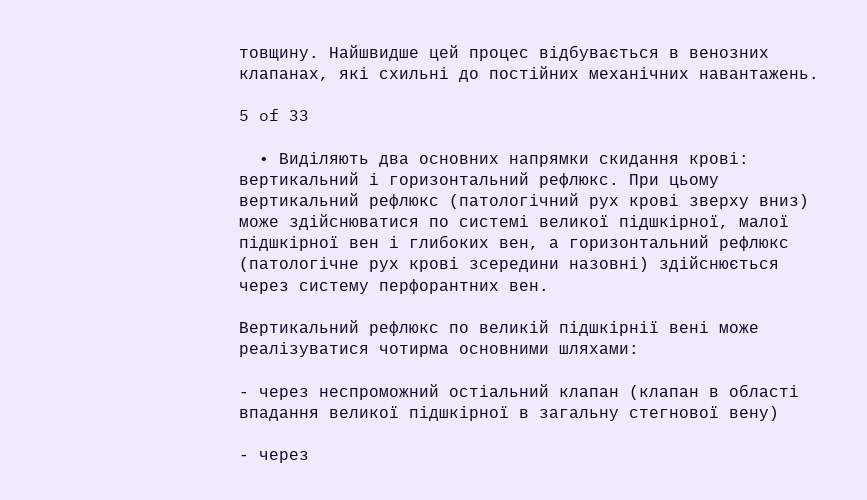товщину. Найшвидше цей процес відбувається в венозних клапанах, які схильні до постійних механічних навантажень.

5 of 33

  • Виділяють два основних напрямки скидання крові: вертикальний і горизонтальний рефлюкс. При цьому вертикальний рефлюкс (патологічний рух крові зверху вниз) може здійснюватися по системі великої підшкірної, малої підшкірної вен і глибоких вен, а горизонтальний рефлюкс (патологічне рух крові зсередини назовні) здійснюється через систему перфорантних вен.

Вертикальний рефлюкс по великій підшкірнії вені може реалізуватися чотирма основними шляхами:

- через неспроможний остіальний клапан (клапан в області впадання великої підшкірної в загальну стегнової вену)

- через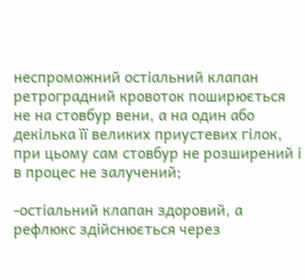неспроможний остіальний клапан ретроградний кровоток поширюється не на стовбур вени, а на один або декілька її великих приустевих гілок, при цьому сам стовбур не розширений і в процес не залучений;

-остіальний клапан здоровий, а рефлюкс здійснюється через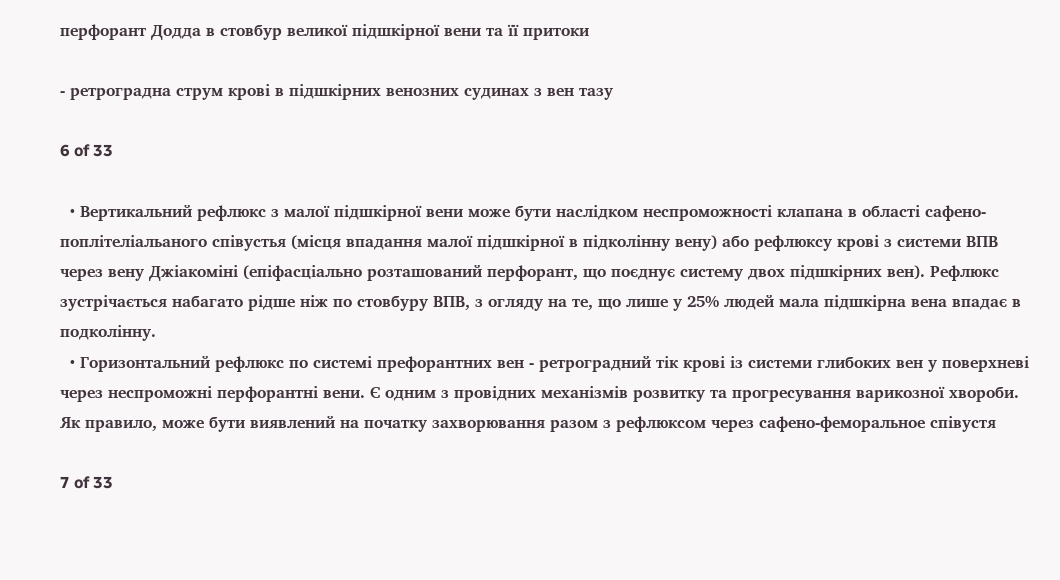перфорант Додда в стовбур великої підшкірної вени та її притоки

- ретроградна струм крові в підшкірних венозних судинах з вен тазу

6 of 33

  • Вертикальний рефлюкс з малої підшкірної вени може бути наслідком неспроможності клапана в області сафено-поплітеліальаного співустья (місця впадання малої підшкірної в підколінну вену) або рефлюксу крові з системи ВПВ через вену Джіакоміні (епіфасціально розташований перфорант, що поєднує систему двох підшкірних вен). Рефлюкс зустрічається набагато рідше ніж по стовбуру ВПВ, з огляду на те, що лише у 25% людей мала підшкірна вена впадає в подколінну.
  • Горизонтальний рефлюкс по системі префорантних вен - ретроградний тік крові із системи глибоких вен у поверхневі через неспроможні перфорантні вени. Є одним з провідних механізмів розвитку та прогресування варикозної хвороби. Як правило, може бути виявлений на початку захворювання разом з рефлюксом через сафено-феморальное співустя

7 of 33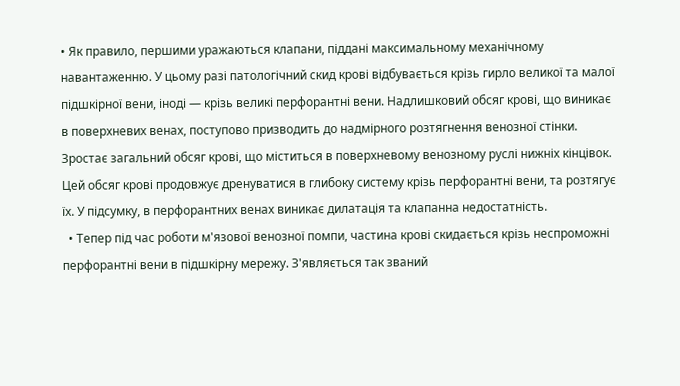• Як правило, першими уражаються клапани, піддані максимальному механічному навантаженню. У цьому разі патологічний скид крові відбувається крізь гирло великої та малої підшкірної вени, іноді — крізь великі перфорантні вени. Надлишковий обсяг крові, що виникає в поверхневих венах, поступово призводить до надмірного розтягнення венозної стінки. Зростає загальний обсяг крові, що міститься в поверхневому венозному руслі нижніх кінцівок. Цей обсяг крові продовжує дренуватися в глибоку систему крізь перфорантні вени, та розтягує їх. У підсумку, в перфорантних венах виникає дилатація та клапанна недостатність.
  • Тепер під час роботи м'язової венозної помпи, частина крові скидається крізь неспроможні перфорантні вени в підшкірну мережу. З'являється так званий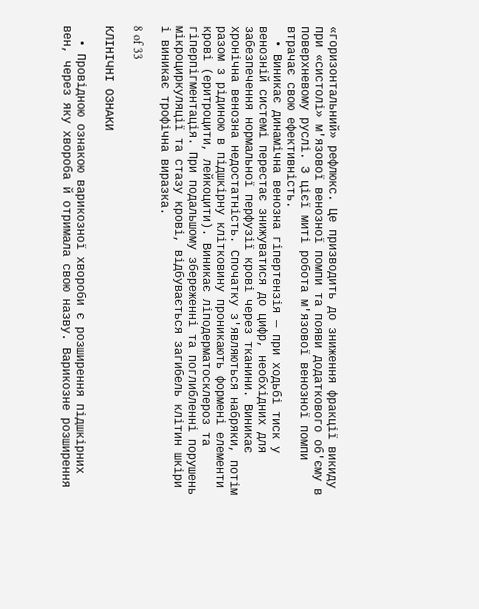«горизонтальний» рефлюкс. Це призводить до зниження фракції викиду при «систолі» м'язової венозної помпи та появи додаткового об'єму в поверхневому руслі. З цієї миті робота м'язової венозної помпи втрачає свою ефективність.
  • Виникає динамічна венозна гіпертензія — при ходьбі тиск у венозній системі перестає знижуватися до цифр, необхідних для забезпечення нормальної перфузії крові через тканини. Виникає хронічна венозна недостатність. Спочатку з'являються набряки, потім разом з рідиною в підшкірну клітковину проникають формені елементи крові (еритроцити, лейкоцити). Виникає ліподерматосклероз та гіперпігментація. При подальшому збереженні та поглибленні порушень мікроциркуляції та стазу крові, відбувається загибель клітин шкіри і виникає трофічна виразка.

8 of 33

КЛІНІЧНІ ОЗНАКИ

  • Провідною ознакою варикозної хвороби є розширення підшкірних вен, через яку хвороба й отримала свою назву. Варикозне розширення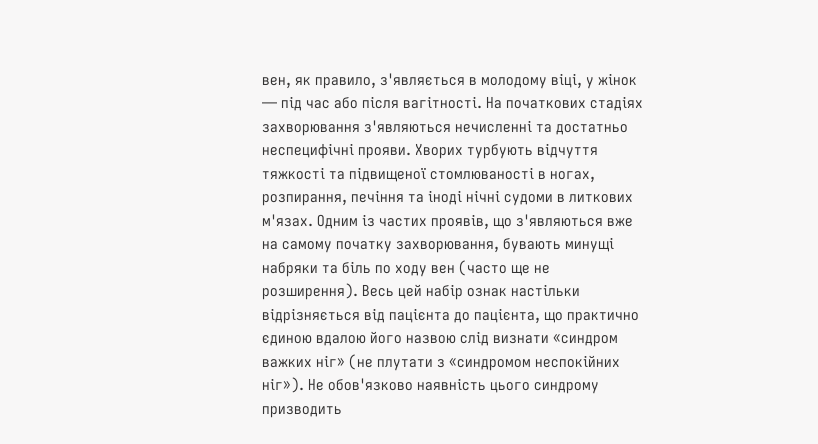вен, як правило, з'являється в молодому віці, у жінок — під час або після вагітності. На початкових стадіях захворювання з'являються нечисленні та достатньо неспецифічні прояви. Хворих турбують відчуття тяжкості та підвищеної стомлюваності в ногах, розпирання, печіння та іноді нічні судоми в литкових м'язах. Одним із частих проявів, що з'являються вже на самому початку захворювання, бувають минущі набряки та біль по ходу вен (часто ще не розширення). Весь цей набір ознак настільки відрізняється від пацієнта до пацієнта, що практично єдиною вдалою його назвою слід визнати «синдром важких ніг» (не плутати з «синдромом неспокійних ніг»). Не обов'язково наявність цього синдрому призводить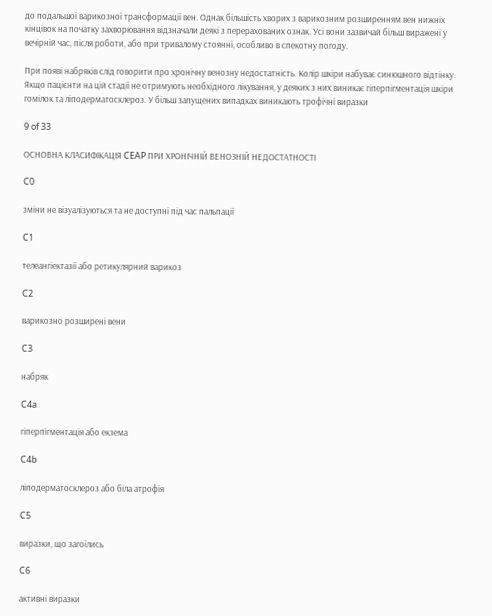до подальшої варикозної трансформації вен. Однак більшість хворих з варикозним розширенням вен нижніх кінцівок на початку захворювання відзначали деякі з перерахованих ознак. Усі вони зазвичай більш виражені у вечірній час, після роботи, або при тривалому стоянні, особливо в спекотну погоду.

При появі набряків слід говорити про хронічну венозну недостатність. Колір шкіри набуває синюшного відтінку. Якщо пацієнти на цій стадії не отримують необхідного лікування, у деяких з них виникає гіперпігментація шкіри гомілок та ліподерматосклероз. У більш запущених випадках виникають трофічні виразки

9 of 33

ОСНОВНА КЛАСИФІКАЦІЯ CEAP ПРИ ХРОНІЧНІЙ ВЕНОЗНІЙ НЕДОСТАТНОСТІ

C0

зміни не візуалізуються та не доступні під час пальпації

C1

телеангіектазії або ретикулярний варикоз

C2

варикозно розширені вени

C3

набряк

C4a

гіперпігментація або екзема

C4b

ліподерматосклероз або біла атрофія

C5

виразки, що загоїлись

C6

активні виразки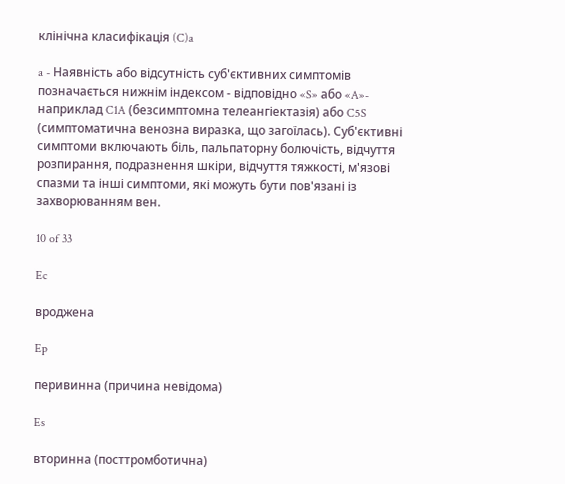клінічна класифікація (C)a

a - Наявність або відсутність суб'єктивних симптомів позначається нижнім індексом - відповідно «S» або «A»- наприклад C1A (безсимптомна телеангіектазія) або C5S (симптоматична венозна виразка, що загоїлась). Суб'єктивні симптоми включають біль, пальпаторну болючість, відчуття розпирання, подразнення шкіри, відчуття тяжкості, м'язові спазми та інші симптоми, які можуть бути пов'язані із захворюванням вен.

10 of 33

Ec

вроджена

Ep

перивинна (причина невідома)

Es

вторинна (посттромботична)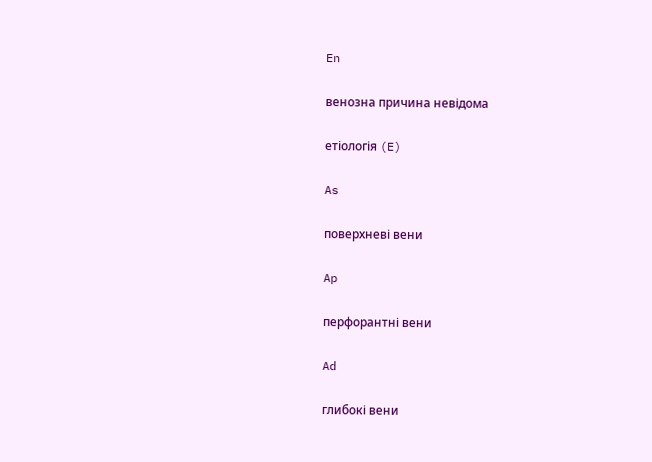En

венозна причина невідома

етіологія (E)

As

поверхневі вени

Ap

перфорантні вени

Ad

глибокі вени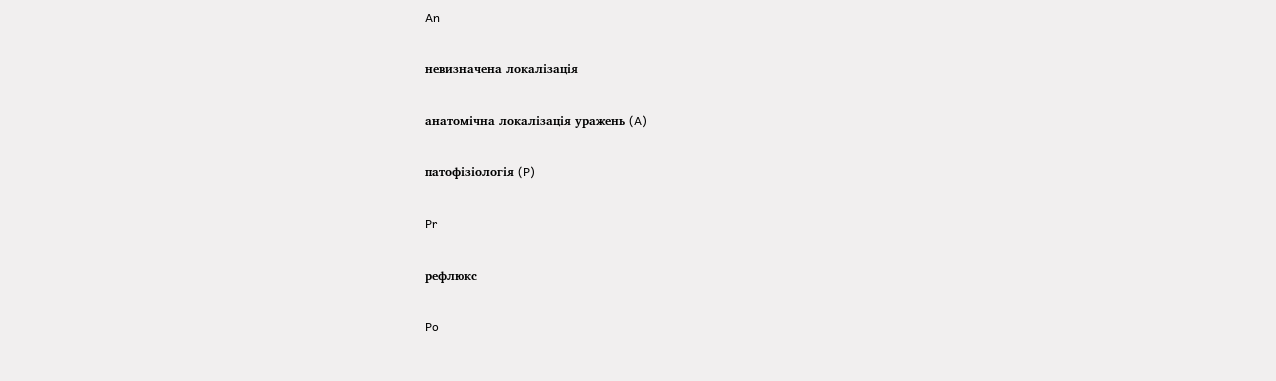An

невизначена локалізація

анатомічна локалізація уражень (A)

патофізіологія (P)

Pr

рефлюкс

Po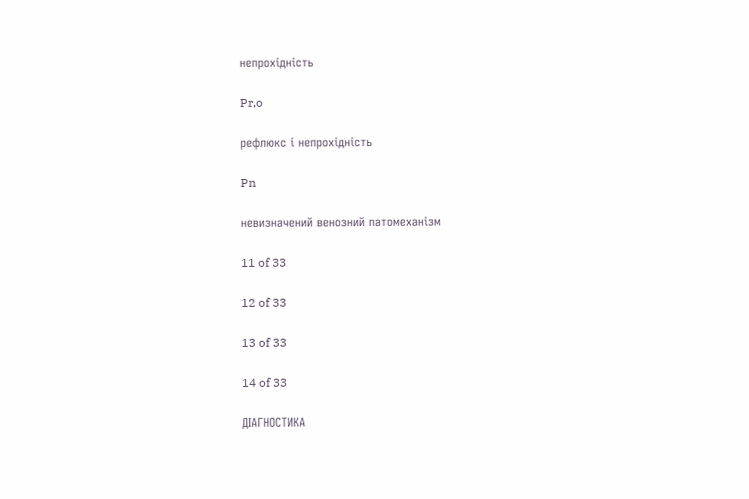непрохідність

Pr,o

рефлюкс і непрохідність

Pn

невизначений венозний патомеханізм

11 of 33

12 of 33

13 of 33

14 of 33

ДІАГНОСТИКА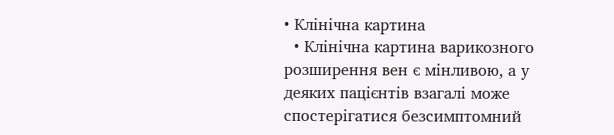• Клінічна картина
  • Клінічна картина варикозного розширення вен є мінливою, а у деяких пацієнтів взагалі може спостерігатися безсимптомний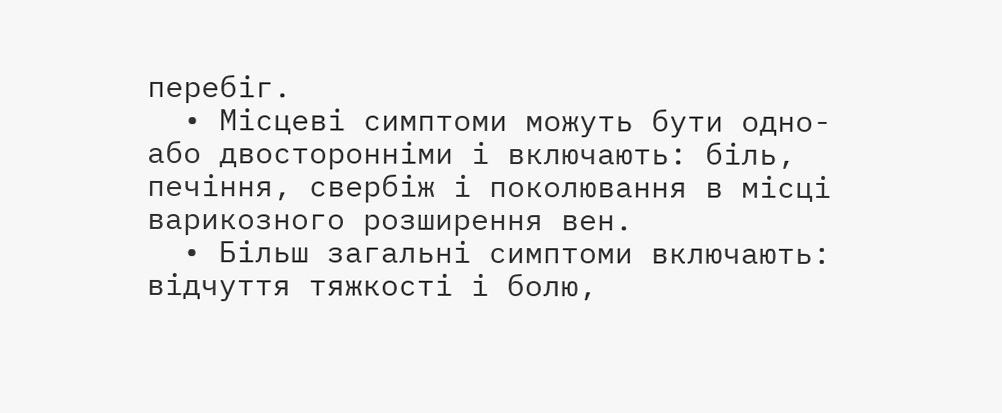перебіг.
  • Місцеві симптоми можуть бути одно- або двосторонніми і включають: біль, печіння, свербіж і поколювання в місці варикозного розширення вен.
  • Більш загальні симптоми включають: відчуття тяжкості і болю,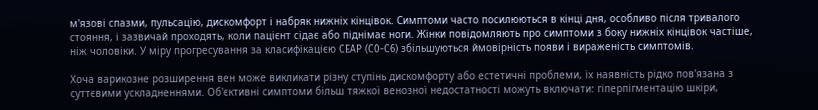м'язові спазми, пульсацію, дискомфорт і набряк нижніх кінцівок. Симптоми часто посилюються в кінці дня, особливо після тривалого стояння, і зазвичай проходять, коли пацієнт сідає або піднімає ноги. Жінки повідомляють про симптоми з боку нижніх кінцівок частіше, ніж чоловіки. У міру прогресування за класифікацією CEAP (C0-C6) збільшуються ймовірність появи і вираженість симптомів.

Хоча варикозне розширення вен може викликати різну ступінь дискомфорту або естетичні проблеми, їх наявність рідко пов'язана з суттєвими ускладненнями. Об'єктивні симптоми більш тяжкої венозної недостатності можуть включати: гіперпігментацію шкіри,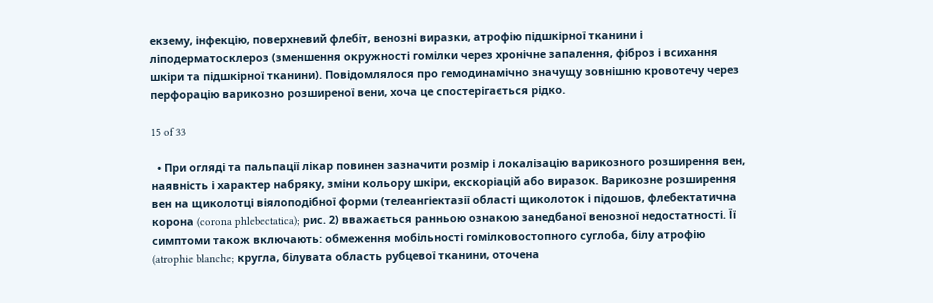екзему, інфекцію, поверхневий флебіт, венозні виразки, атрофію підшкірної тканини і ліподерматосклероз (зменшення окружності гомілки через хронічне запалення, фіброз і всихання шкіри та підшкірної тканини). Повідомлялося про гемодинамічно значущу зовнішню кровотечу через перфорацію варикозно розширеної вени, хоча це спостерігається рідко.

15 of 33

  • При огляді та пальпації лікар повинен зазначити розмір і локалізацію варикозного розширення вен, наявність і характер набряку, зміни кольору шкіри, екскоріацій або виразок. Варикозне розширення вен на щиколотці віялоподібної форми (телеангіектазії області щиколоток і підошов, флебектатична корона (corona phlebectatica); рис. 2) вважається ранньою ознакою занедбаної венозної недостатності. Її симптоми також включають: обмеження мобільності гомілковостопного суглоба, білу атрофію (atrophie blanche; кругла, білувата область рубцевої тканини, оточена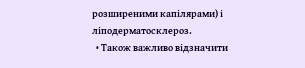розширеними капілярами) і ліподерматосклероз.
  • Також важливо відзначити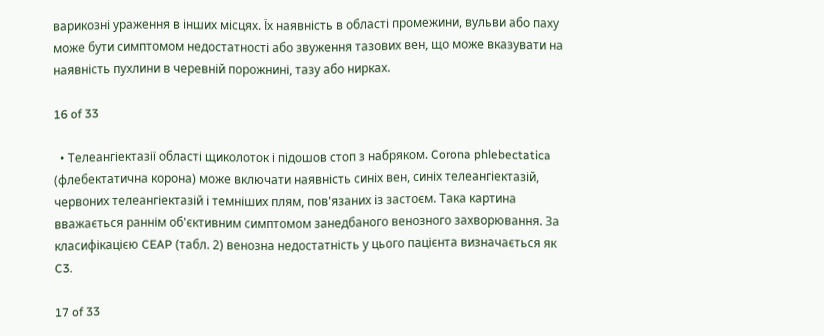варикозні ураження в інших місцях. Їх наявність в області промежини, вульви або паху може бути симптомом недостатності або звуження тазових вен, що може вказувати на наявність пухлини в черевній порожнині, тазу або нирках.

16 of 33

  • Телеангіектазії області щиколоток і підошов стоп з набряком. Corona phlebectatica (флебектатична корона) може включати наявність синіх вен, синіх телеангіектазій, червоних телеангіектазій і темніших плям, пов'язаних із застоєм. Така картина вважається раннім об'єктивним симптомом занедбаного венозного захворювання. За класифікацією CEAP (табл. 2) венозна недостатність у цього пацієнта визначається як C3.

17 of 33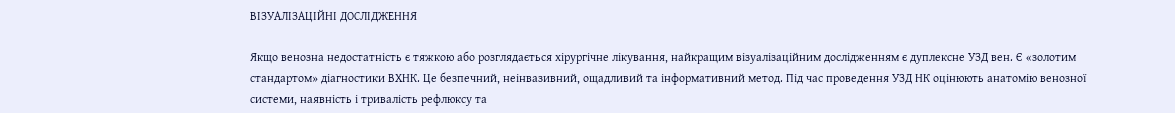ВІЗУАЛІЗАЦІЙНІ ДОСЛІДЖЕННЯ

Якщо венозна недостатність є тяжкою або розглядається хірургічне лікування, найкращим візуалізаційним дослідженням є дуплексне УЗД вен. Є «золотим стандартом» діагностики ВХНК. Це безпечний, неінвазивний, ощадливий та інформативний метод. Під час проведення УЗД НК оцінюють анатомію венозної системи, наявність і тривалість рефлюксу та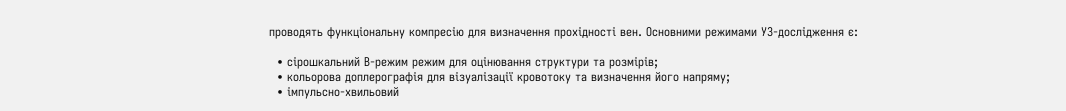проводять функціональну компресію для визначення прохідності вен. Основними режимами УЗ-дослідження є:

  • сірошкальний В-режим режим для оцінювання структури та розмірів;
  • кольорова доплерографія для візуалізації кровотоку та визначення його напряму;
  • імпульсно-хвильовий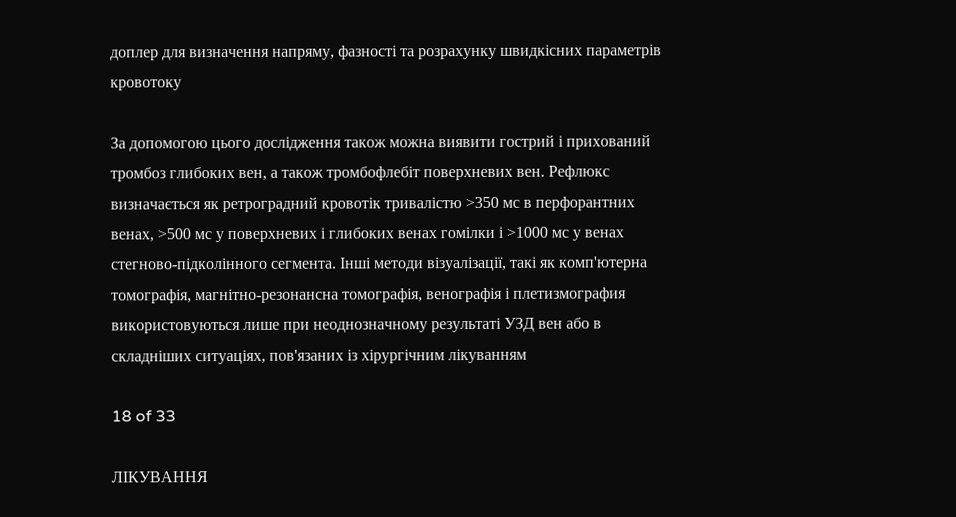доплер для визначення напряму, фазності та розрахунку швидкісних параметрів кровотоку

За допомогою цього дослідження також можна виявити гострий і прихований тромбоз глибоких вен, а також тромбофлебіт поверхневих вен. Рефлюкс визначається як ретроградний кровотік тривалістю >350 мс в перфорантних венах, >500 мс у поверхневих і глибоких венах гомілки і >1000 мс у венах стегново-підколінного сегмента. Інші методи візуалізації, такі як комп'ютерна томографія, магнітно-резонансна томографія, венографія і плетизмография використовуються лише при неоднозначному результаті УЗД вен або в складніших ситуаціях, пов'язаних із хірургічним лікуванням

18 of 33

ЛІКУВАННЯ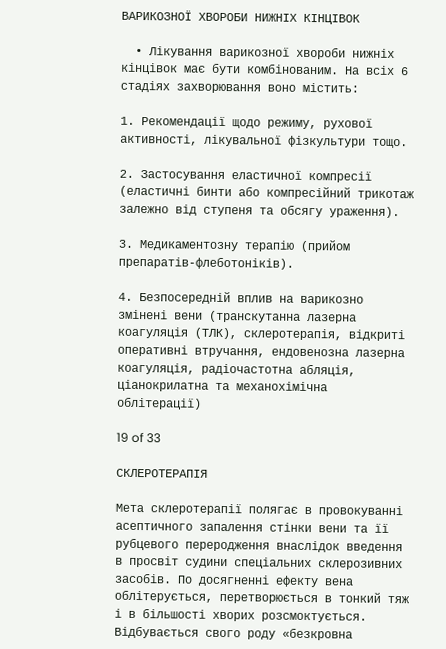ВАРИКОЗНОЇ ХВОРОБИ НИЖНІХ КІНЦІВОК

  • Лікування варикозної хвороби нижніх кінцівок має бути комбінованим. На всіх 6 стадіях захворювання воно містить:

1. Рекомендації щодо режиму, рухової активності, лікувальної фізкультури тощо.

2. Застосування еластичної компресії (еластичні бинти або компресійний трикотаж залежно від ступеня та обсягу ураження).

3. Медикаментозну терапію (прийом препаратів-флеботоніків).

4. Безпосередній вплив на варикозно змінені вени (транскутанна лазерна коагуляція (ТЛК), склеротерапія, відкриті оперативні втручання, ендовенозна лазерна коагуляція, радіочастотна абляція, ціанокрилатна та механохімічна облітерації)

19 of 33

СКЛЕРОТЕРАПІЯ

Мета склеротерапії полягає в провокуванні асептичного запалення стінки вени та її рубцевого переродження внаслідок введення в просвіт судини спеціальних склерозивних засобів. По досягненні ефекту вена облітерується, перетворюється в тонкий тяж і в більшості хворих розсмоктується. Відбувається свого роду «безкровна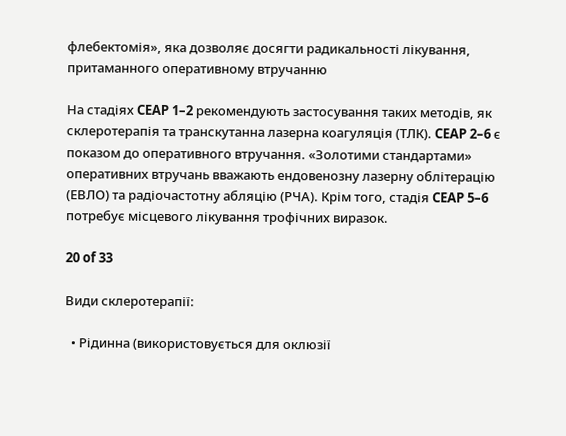флебектомія», яка дозволяє досягти радикальності лікування, притаманного оперативному втручанню

На стадіях CEAP 1–2 рекомендують застосування таких методів, як склеротерапія та транскутанна лазерна коагуляція (ТЛК). CEAP 2–6 є показом до оперативного втручання. «Золотими стандартами» оперативних втручань вважають ендовенозну лазерну облітерацію (ЕВЛО) та радіочастотну абляцію (РЧА). Крім того, стадія CEAP 5–6 потребує місцевого лікування трофічних виразок.

20 of 33

Види склеротерапії:

  • Рідинна (використовується для оклюзії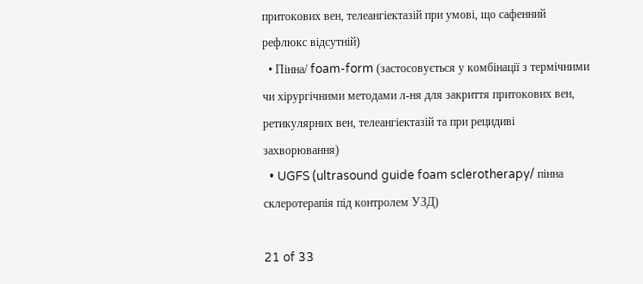притокових вен, телеангіектазій при умові, що сафенний рефлюкс відсутній)
  • Пінна/ foam-form (застосовується у комбінації з термічними чи хірургічними методами л-ня для закриття притокових вен, ретикулярних вен, телеангіектазій та при рецидиві захворювання)
  • UGFS (ultrasound guide foam sclerotherapy/ пінна склеротерапія під контролем УЗД)

21 of 33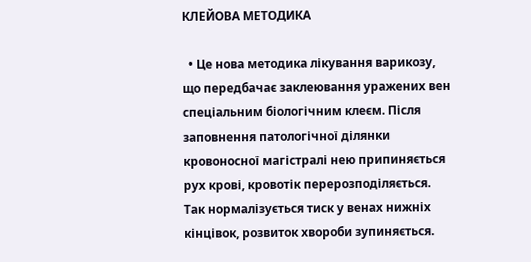КЛЕЙОВА МЕТОДИКА

  • Це нова методика лікування варикозу, що передбачає заклеювання уражених вен спеціальним біологічним клеєм. Після заповнення патологічної ділянки кровоносної магістралі нею припиняється рух крові, кровотік перерозподіляється. Так нормалізується тиск у венах нижніх кінцівок, розвиток хвороби зупиняється.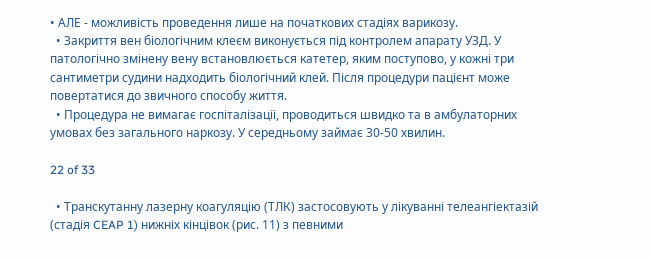• АЛЕ - можливість проведення лише на початкових стадіях варикозу.
  • Закриття вен біологічним клеєм виконується під контролем апарату УЗД. У патологічно змінену вену встановлюється катетер, яким поступово, у кожні три сантиметри судини надходить біологічний клей. Після процедури пацієнт може повертатися до звичного способу життя.
  • Процедура не вимагає госпіталізації, проводиться швидко та в амбулаторних умовах без загального наркозу. У середньому займає 30-50 хвилин.

22 of 33

  • Транскутанну лазерну коагуляцію (ТЛК) застосовують у лікуванні телеангіектазій (стадія CEAP 1) нижніх кінцівок (рис. 11) з певними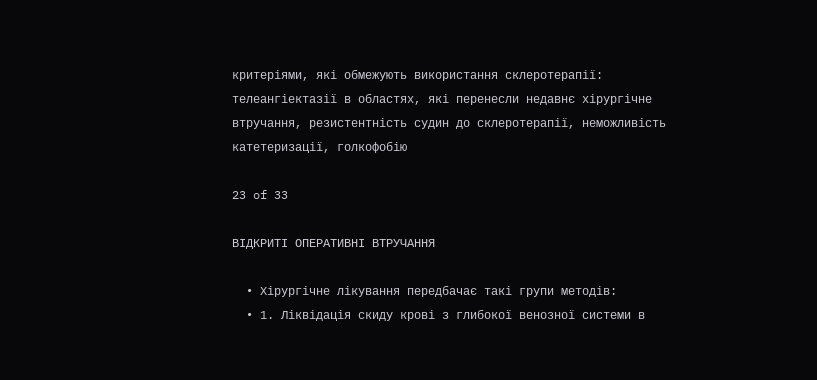критеріями, які обмежують використання склеротерапії: телеангіектазії в областях, які перенесли недавнє хірургічне втручання, резистентність судин до склеротерапії, неможливість катетеризації, голкофобію

23 of 33

ВІДКРИТІ ОПЕРАТИВНІ ВТРУЧАННЯ

  • Хірургічне лікування передбачає такі групи методів:
  • 1. Ліквідація скиду крові з глибокої венозної системи в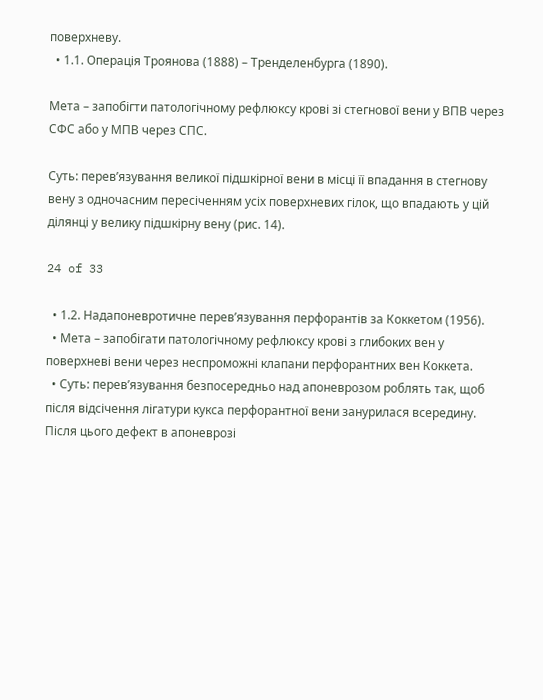поверхневу.
  • 1.1. Операція Троянова (1888) – Тренделенбурга (1890).

Мета – запобігти патологічному рефлюксу крові зі стегнової вени у ВПВ через СФС або у МПВ через СПС.

Суть: перев’язування великої підшкірної вени в місці її впадання в стегнову вену з одночасним пересіченням усіх поверхневих гілок, що впадають у цій ділянці у велику підшкірну вену (рис. 14).

24 of 33

  • 1.2. Надапоневротичне перев’язування перфорантів за Коккетом (1956).
  • Мета – запобігати патологічному рефлюксу крові з глибоких вен у поверхневі вени через неспроможні клапани перфорантних вен Коккета.
  • Суть: перев’язування безпосередньо над апоневрозом роблять так, щоб після відсічення лігатури кукса перфорантної вени занурилася всередину. Після цього дефект в апоневрозі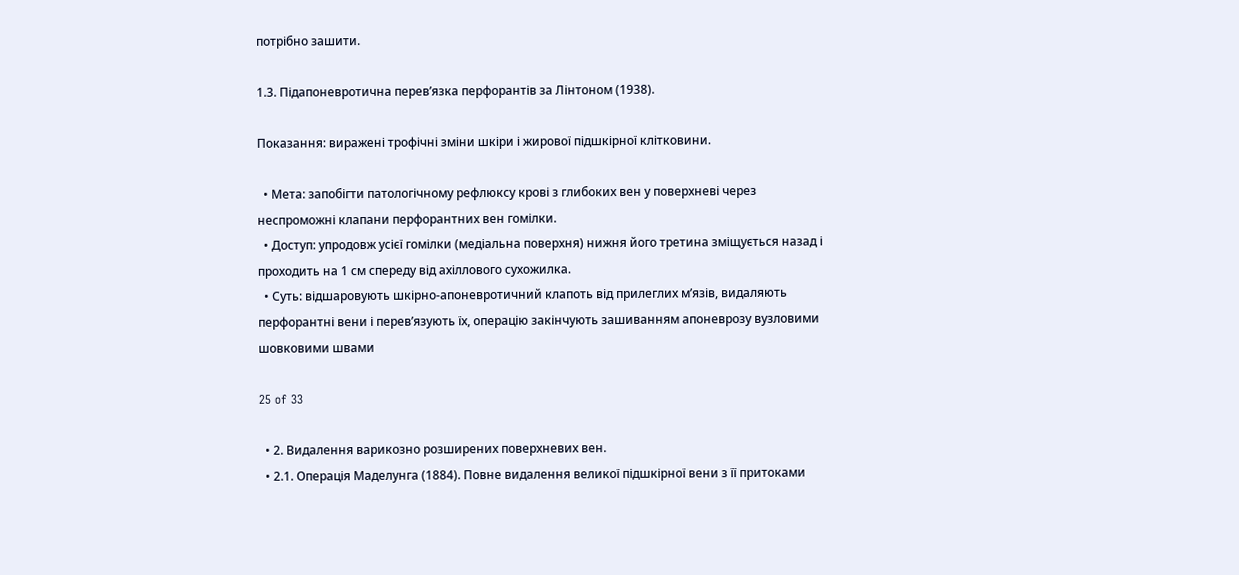потрібно зашити.

1.3. Підапоневротична перев’язка перфорантів за Лінтоном (1938).

Показання: виражені трофічні зміни шкіри і жирової підшкірної клітковини.

  • Мета: запобігти патологічному рефлюксу крові з глибоких вен у поверхневі через неспроможні клапани перфорантних вен гомілки.
  • Доступ: упродовж усієї гомілки (медіальна поверхня) нижня його третина зміщується назад і проходить на 1 см спереду від ахіллового сухожилка.
  • Суть: відшаровують шкірно-апоневротичний клапоть від прилеглих м’язів, видаляють перфорантні вени і перев’язують їх, операцію закінчують зашиванням апоневрозу вузловими шовковими швами

25 of 33

  • 2. Видалення варикозно розширених поверхневих вен.
  • 2.1. Операція Маделунга (1884). Повне видалення великої підшкірної вени з її притоками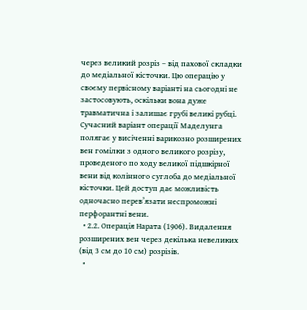через великий розріз – від пахової складки до медіальної кісточки. Цю операцію у своєму первісному варіанті на сьогодні не застосовують, оскільки вона дуже травматична і залишає грубі великі рубці. Сучасний варіант операції Маделунга полягає у висіченні варикозно розширених вен гомілки з одного великого розрізу, проведеного по ходу великої підшкірної вени від колінного суглоба до медіальної кісточки. Цей доступ дає можливість одночасно перев’язати неспроможні перфорантні вени.
  • 2.2. Операція Нарата (1906). Видалення розширених вен через декілька невеликих (від 3 см до 10 см) розрізів.
  •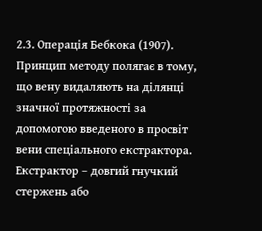2.3. Операція Бебкока (1907). Принцип методу полягає в тому, що вену видаляють на ділянці значної протяжності за допомогою введеного в просвіт вени спеціального екстрактора. Екстрактор – довгий гнучкий стержень або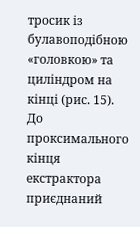тросик із булавоподібною «головкою» та циліндром на кінці (рис. 15). До проксимального кінця екстрактора приєднаний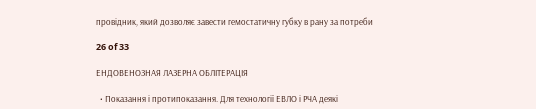провідник, який дозволяє завести гемостатичну губку в рану за потреби

26 of 33

ЕНДОВЕНОЗНАЯ ЛАЗЕРНА ОБЛІТЕРАЦІЯ

  • Показання і протипоказання. Для технології ЕВЛО і РЧА деякі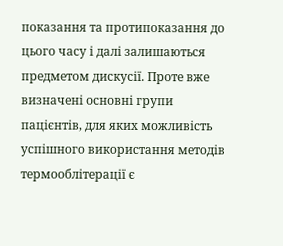показання та протипоказання до цього часу і далі залишаються предметом дискусії. Проте вже визначені основні групи пацієнтів, для яких можливість успішного використання методів термооблітерації є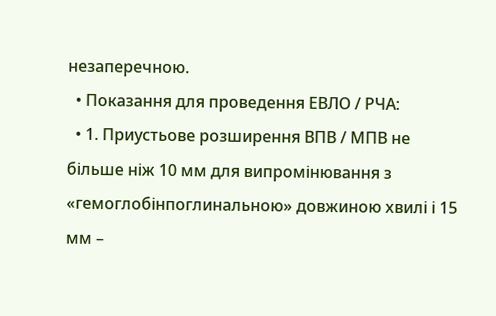незаперечною.
  • Показання для проведення ЕВЛО / РЧА:
  • 1. Приустьове розширення ВПВ / МПВ не більше ніж 10 мм для випромінювання з «гемоглобінпоглинальною» довжиною хвилі і 15 мм –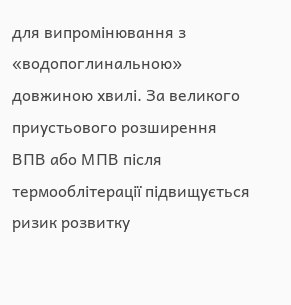для випромінювання з «водопоглинальною» довжиною хвилі. За великого приустьового розширення ВПВ або МПВ після термооблітерації підвищується ризик розвитку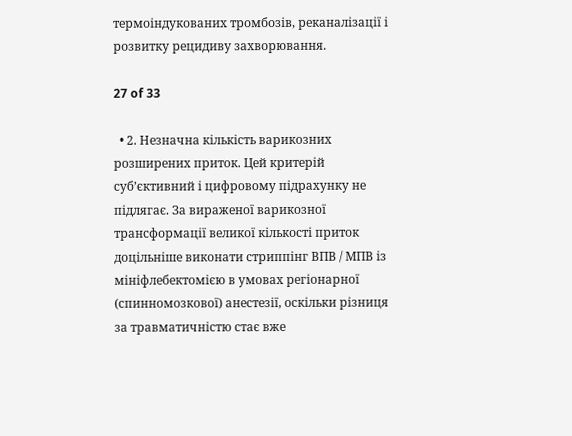термоіндукованих тромбозів, реканалізації і розвитку рецидиву захворювання.

27 of 33

  • 2. Незначна кількість варикозних розширених приток. Цей критерій суб’єктивний і цифровому підрахунку не підлягає. За вираженої варикозної трансформації великої кількості приток доцільніше виконати стриппінг ВПВ / МПВ із мініфлебектомією в умовах регіонарної (спинномозкової) анестезії, оскільки різниця за травматичністю стає вже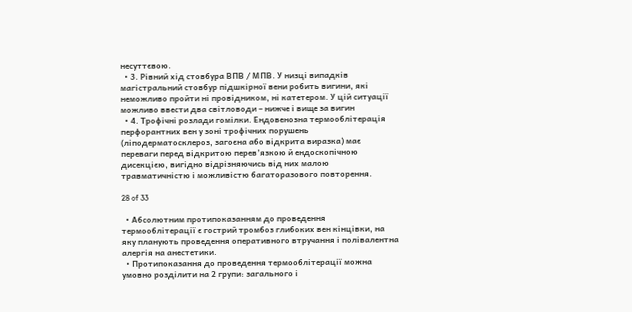несуттєвою.
  • 3. Рівний хід стовбура ВПВ / МПВ. У низці випадків магістральний стовбур підшкірної вени робить вигини, які неможливо пройти ні провідником, ні катетером. У цій ситуації можливо ввести два світловоди – нижче і вище за вигин
  • 4. Трофічні розлади гомілки. Ендовенозна термооблітерація перфорантних вен у зоні трофічних порушень (ліподерматосклероз, загоєна або відкрита виразка) має переваги перед відкритою перев’язкою й ендоскопічною дисекцією, вигідно відрізняючись від них малою травматичністю і можливістю багаторазового повторення.

28 of 33

  • Абсолютним протипоказанням до проведення термооблітерації є гострий тромбоз глибоких вен кінцівки, на яку планують проведення оперативного втручання і полівалентна алергія на анестетики.
  • Протипоказання до проведення термооблітерації можна умовно розділити на 2 групи: загального і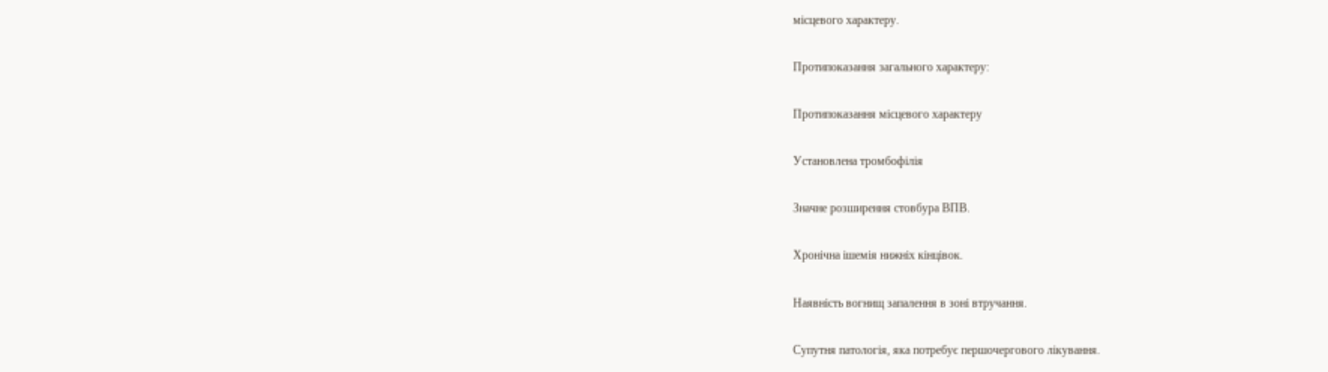місцевого характеру.

Протипоказання загального характеру:

Протипоказання місцевого характеру

Установлена тромбофілія

Значне розширення стовбура ВПВ.

Хронічна ішемія нижніх кінцівок.

Наявність вогнищ запалення в зоні втручання.

Супутня патологія, яка потребує першочергового лікування.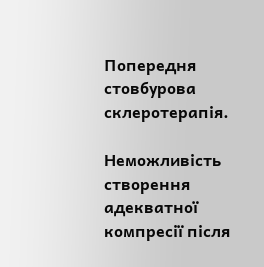Попередня стовбурова склеротерапія.

Неможливість створення адекватної компресії після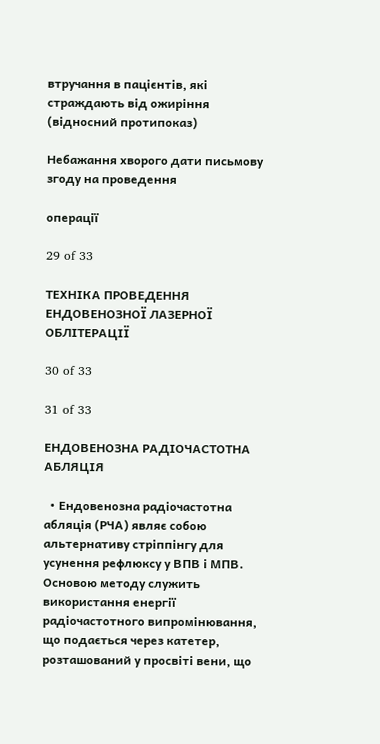втручання в пацієнтів, які страждають від ожиріння (відносний протипоказ)

Небажання хворого дати письмову згоду на проведення

операції

29 of 33

ТЕХНІКА ПРОВЕДЕННЯ ЕНДОВЕНОЗНОЇ ЛАЗЕРНОЇ ОБЛІТЕРАЦІЇ

30 of 33

31 of 33

ЕНДОВЕНОЗНА РАДІОЧАСТОТНА АБЛЯЦІЯ

  • Ендовенозна радіочастотна абляція (РЧА) являє собою альтернативу стріппінгу для усунення рефлюксу у ВПВ і МПВ. Основою методу служить використання енергії радіочастотного випромінювання, що подається через катетер, розташований у просвіті вени, що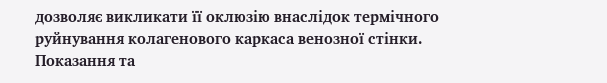дозволяє викликати її оклюзію внаслідок термічного руйнування колагенового каркаса венозної стінки. Показання та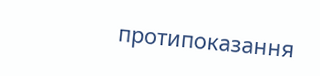протипоказання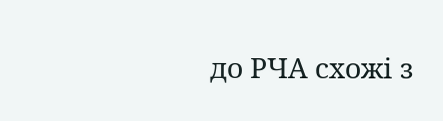до РЧА схожі з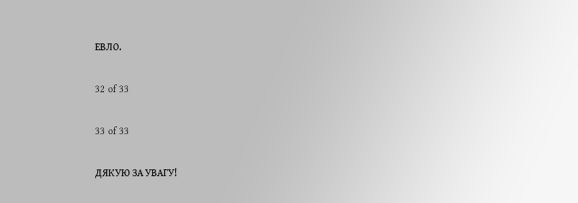ЕВЛО.

32 of 33

33 of 33

ДЯКУЮ ЗА УВАГУ!